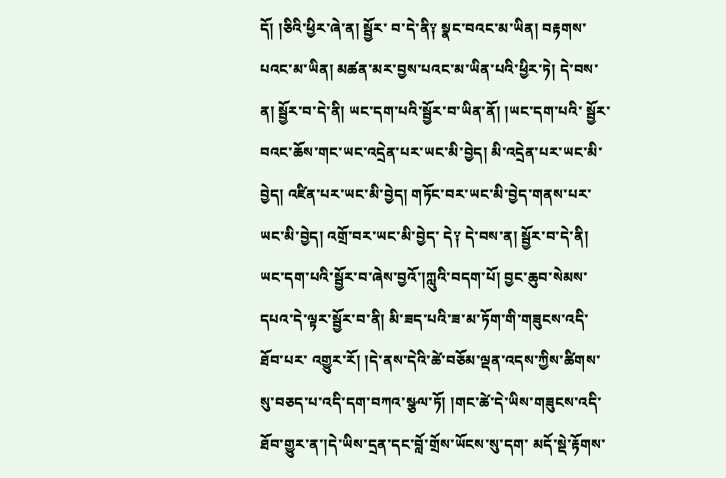དོ། །ཅིའི་ཕྱིར་ཞེ་ན། སྦྱོར་ བ་དེ་ནི༑ སྣང་བའང་མ་ཡིན། བརྟགས་པའང་མ་ཡིན། མཚན་མར་བྱས་པའང་མ་ཡིན་པའི་ཕྱིར་ཏེ། དེ་བས་ན། སྦྱོར་བ་དེ་ནི། ཡང་དག་པའི་སྦྱོར་བ་ཡིན་ནོ། །ཡང་དག་པའི་ སྦྱོར་བའང་ཆོས་གང་ཡང་འདྲེན་པར་ཡང་མི་བྱེད། མི་འདྲེན་པར་ཡང་མི་བྱེད། འཛིན་པར་ཡང་མི་བྱེད། གཏོང་བར་ཡང་མི་བྱེད་གནས་པར་ཡང་མི་བྱེད། འགྲོ་བར་ཡང་མི་བྱེད་ དེ༑ དེ་བས་ན། སྦྱོར་བ་དེ་ནི། ཡང་དག་པའི་སྦྱོར་བ་ཞེས་བྱའོ་།ཀླུའི་བདག་པོ། བྱང་ཆུབ་སེམས་དཔའ་དེ་ལྟར་སྦྱོར་བ་ནི། མི་ཟད་པའི་ཟ་མ་ཏོག་གི་གཟུངས་འདི་ཐོབ་པར་ འགྱུར་རོ། །དེ་ནས་དེའི་ཚེ་བཅོམ་ལྡན་འདས་ཀྱིས་ཚིགས་སུ་བཅད་པ་འདི་དག་བཀའ་སྩལ་ཏོ། །གང་ཚེ་དེ་ཡིས་གཟུངས་འདི་ཐོབ་གྱུར་ན་།དེ་ཡིས་དྲན་དང་བློ་གྲོས་ཡོངས་སུ་དག་ མདོ་སྡེ་རྟོགས་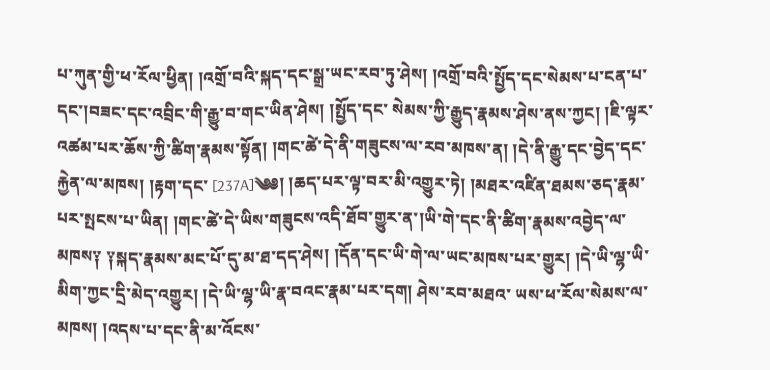པ་ཀུན་གྱི་ཕ་རོལ་ཕྱིན། །འགྲོ་བའི་སྐད་དང་སྒྲ་ཡང་རབ་ཏུ་ཤེས། །འགྲོ་བའི་སྤྱོད་དང་སེམས་པ་ངན་པ་དང་།བཟང་དང་འབྲིང་གི་རྒྱུ་བ་གང་ཡིན་ཤེས། །སྤྱོད་དང་ སེམས་ཀྱི་རྒྱུད་རྣམས་ཤེས་ནས་ཀྱང། །ཇི་ལྟར་འཚམ་པར་ཆོས་ཀྱི་ཚིག་རྣམས་སྟོན། །གང་ཚེ་དེ་ནི་གཟུངས་ལ་རབ་མཁས་ན། །དེ་ནི་རྒྱུ་དང་བྱེད་དང་རྐྱེན་ལ་མཁས། །རྟག་དང་ [237A]༄༅། །ཆད་པར་ལྟ་བར་མི་འགྱུར་ཏེ། །མཐར་འཛིན་ཐམས་ཅད་རྣམ་པར་སྤངས་པ་ཡིན། །གང་ཚེ་དེ་ཡིས་གཟུངས་འདི་ཐོབ་གྱུར་ན་།ཡི་གེ་དང་ནི་ཚིག་རྣམས་འབྱེད་ལ་ མཁས༑ ༑སྐད་རྣམས་མང་པོ་དུ་མ་ཐ་དད་ཤེས། །དོན་དང་ཡི་གེ་ལ་ཡང་མཁས་པར་གྱུར། །དེ་ཡི་ལྷ་ཡི་མིག་ཀྱང་དྲི་མེད་འགྱུར། །དེ་ཡི་ལྷ་ཡི་རྣ་བའང་རྣམ་པར་དག། ཤེས་རབ་མཐའ་ ཡས་ཕ་རོལ་སེམས་ལ་མཁས། །འདས་པ་དང་ནི་མ་འོངས་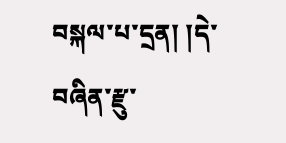བསྐལ་པ་དྲན། །དེ་བཞིན་རྫུ་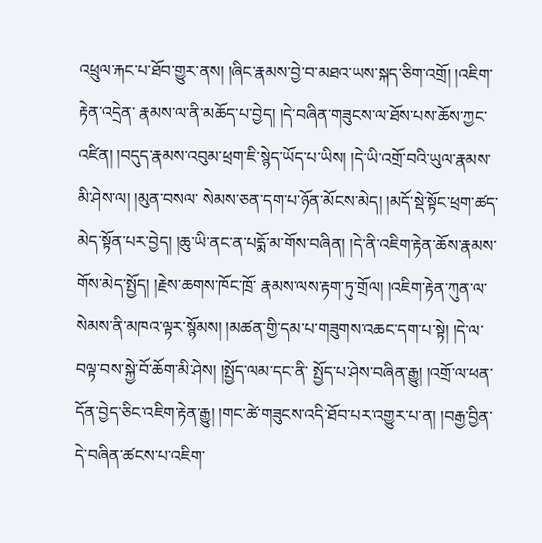འཕྲུལ་རྐང་པ་ཐོབ་གྱུར་ནས། །ཞིང་རྣམས་བྱེ་བ་མཐའ་ཡས་སྐད་ཅིག་འགྲོ། །འཇིག་རྟེན་འདྲེན་ རྣམས་ལ་ནི་མཆོད་པ་བྱེད། །དེ་བཞིན་གཟུངས་ལ་ཐོས་པས་ཆོས་ཀྱང་འཛིན། །བདུད་རྣམས་འབུམ་ཕྲག་ཇི་སྙེད་ཡོད་པ་ཡིས། །དེ་ཡི་འགྲོ་བའི་ཡུལ་རྣམས་མི་ཤེས་ལ། །མུན་བསལ་ སེམས་ཅན་དག་པ་ཉོན་མོངས་མེད། །མདོ་སྡེ་སྟོང་ཕྲག་ཚད་མེད་སྟོན་པར་བྱེད། །ཆུ་ཡི་ནང་ན་པདྨོ་མ་གོས་བཞིན། །དེ་ནི་འཇིག་རྟེན་ཆོས་རྣམས་གོས་མེད་སྤྱོད། །རྗེས་ཆགས་ཁོང་ཁྲོ་ རྣམས་ལས་རྟག་ཏུ་གྲོལ། །འཇིག་རྟེན་ཀུན་ལ་སེམས་ནི་མཁའ་ལྟར་སྙོམས། །མཚན་གྱི་དམ་པ་གཟུགས་འཆང་དག་པ་སྟེ། །དེ་ལ་བལྟ་བས་སྐྱེ་བོ་ཆོག་མི་ཤེས། །སྤྱོད་ལམ་དང་ནི་ སྤྱོད་པ་ཤེས་བཞིན་རྒྱུ། །འགྲོ་ལ་ཕན་དོན་བྱེད་ཅིང་འཇིག་རྟེན་རྒྱུ། །གང་ཚེ་གཟུངས་འདི་ཐོབ་པར་འགྱུར་པ་ན། །བརྒྱ་བྱིན་དེ་བཞིན་ཚངས་པ་འཇིག་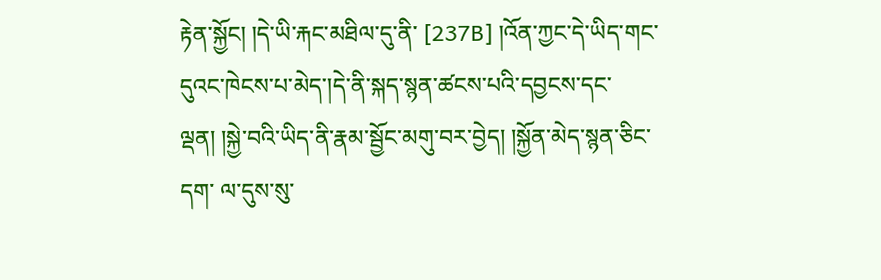རྟེན་སྐྱོང། །དེ་ཡི་རྐང་མཐིལ་དུ་ནི་ [237B] །འོན་ཀྱང་དེ་ཡིད་གང་དུའང་ཁེངས་པ་མེད་།དེ་ནི་སྐད་སྙན་ཚངས་པའི་དབྱངས་དང་ལྡན། །སྐྱེ་བའི་ཡིད་ནི་རྣམ་སྦྱོང་མགུ་བར་བྱེད། །སྐྱོན་མེད་སྙན་ཅིང་དག་ ལ་དུས་སུ་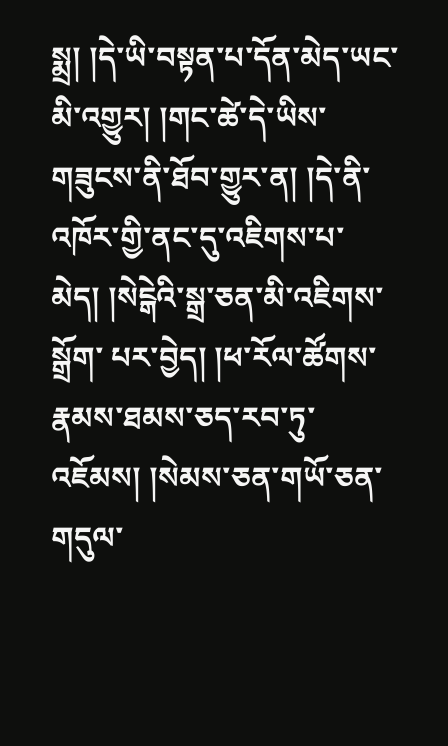སྨྲ། །དེ་ཡི་བསྟན་པ་དོན་མེད་ཡང་མི་འགྱུར། །གང་ཚེ་དེ་ཡིས་གཟུངས་ནི་ཐོབ་གྱུར་ན། །དེ་ནི་འཁོར་གྱི་ནང་དུ་འཇིགས་པ་མེད། །སེངྒེའི་སྒྲ་ཅན་མི་འཇིགས་སྒྲོག་ པར་བྱེད། །ཕ་རོལ་ཚོགས་རྣམས་ཐམས་ཅད་རབ་ཏུ་འཇོམས། །སེམས་ཅན་གཡོ་ཅན་གདུལ་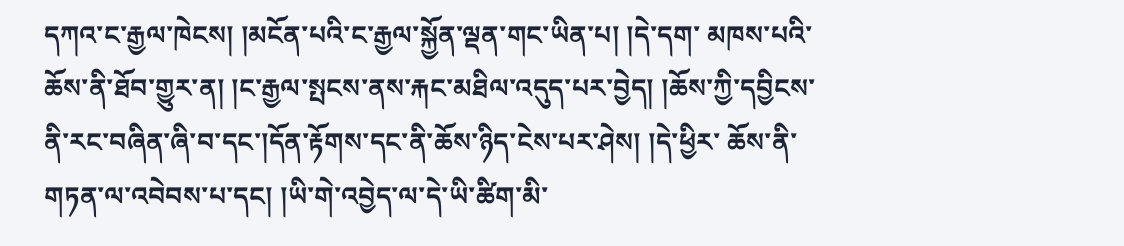དཀའ་ང་རྒྱལ་ཁེངས། །མངོན་པའི་ང་རྒྱལ་སྐྱོན་ལྡན་གང་ཡིན་པ། །དེ་དག་ མཁས་པའི་ཆོས་ནི་ཐོབ་གྱུར་ན། །ང་རྒྱལ་སྤངས་ནས་རྐང་མཐིལ་འདུད་པར་བྱེད། །ཆོས་ཀྱི་དབྱིངས་ནི་རང་བཞིན་ཞི་བ་དང་།དོན་རྟོགས་དང་ནི་ཆོས་ཉིད་ངེས་པར་ཤེས། །དེ་ཕྱིར་ ཆོས་ནི་གཏན་ལ་འབེབས་པ་དང། །ཡི་གེ་འབྱེད་ལ་དེ་ཡི་ཚིག་མི་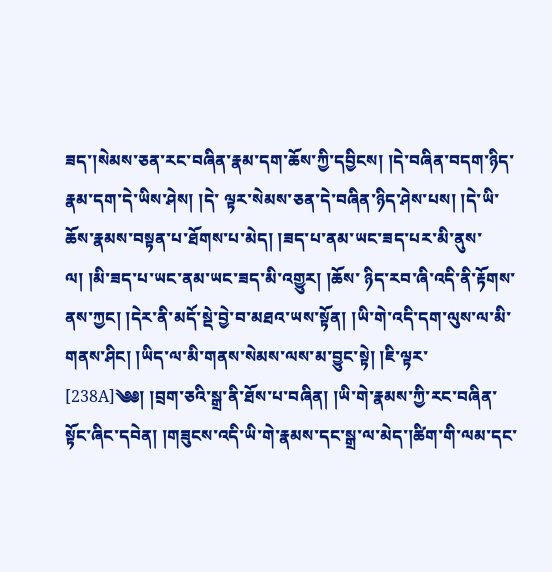ཟད་།སེམས་ཅན་རང་བཞིན་རྣམ་དག་ཆོས་ཀྱི་དབྱིངས། །དེ་བཞིན་བདག་ཉིད་རྣམ་དག་དེ་ཡིས་ཤེས། །དེ་ ལྟར་སེམས་ཅན་དེ་བཞིན་ཉིད་ཤེས་པས། །དེ་ཡི་ཆོས་རྣམས་བསྟན་པ་ཐོགས་པ་མེད། །ཟད་པ་ནམ་ཡང་ཟད་པར་མི་ནུས་ལ། །མི་ཟད་པ་ཡང་ནམ་ཡང་ཟད་མི་འགྱུར། །ཆོས་ ཉིད་རབ་ཞི་འདི་ནི་རྟོགས་ནས་ཀྱང། །དེར་ནི་མདོ་སྡེ་བྱེ་བ་མཐའ་ཡས་སྟོན། །ཡི་གེ་འདི་དག་ལུས་ལ་མི་གནས་ཤིང། །ཡིད་ལ་མི་གནས་སེམས་ལས་མ་བྱུང་སྟེ། །ཇི་ལྟར་ [238A]༄༅། །བྲག་ཅའི་སྒྲ་ནི་ཐོས་པ་བཞིན། །ཡི་གེ་རྣམས་ཀྱི་རང་བཞིན་སྟོང་ཞིང་དབེན། །གཟུངས་འདི་ཡི་གེ་རྣམས་དང་སྒྲ་ལ་མེད་།ཚིག་གི་ལམ་དང་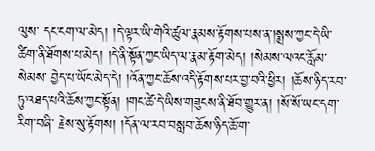ལུས་ དང་ངག་ལ་མེད། །དེ་ལྟར་ཡི་གེའི་ཚུལ་རྣམས་རྟོགས་པས་ན་།སྨྲས་ཀྱང་དེ་ཡི་ཚིག་ནི་ཐོགས་པ་མེད། །དེ་ནི་སྟོན་ཀྱང་ཡིད་ལ་རྣམ་རྟོག་མེད། །སེམས་ལའང་རློམ་སེམས་ བྱེད་པ་ཡོང་མེད་དེ། །འོན་ཀྱང་ཆོས་འདི་རྟོགས་པར་བྱ་བའི་ཕྱིར། །ཆོས་ཉིད་རབ་ཏུ་འཐད་པའི་ཆོས་ཀྱང་སྟོན། །གང་ཚེ་དེ་ཡིས་གཟུངས་ནི་ཐོབ་གྱུར་ན། །སོ་སོ་ཡང་དག་རིག་བཞི་ རྗེས་སུ་རྟོགས། །དོན་ལ་རབ་བསླབ་ཆོས་ཉིད་ཆོ་ག་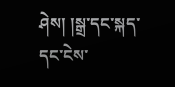ཤེས། །སྒྲ་དང་སྐད་དང་ངེས་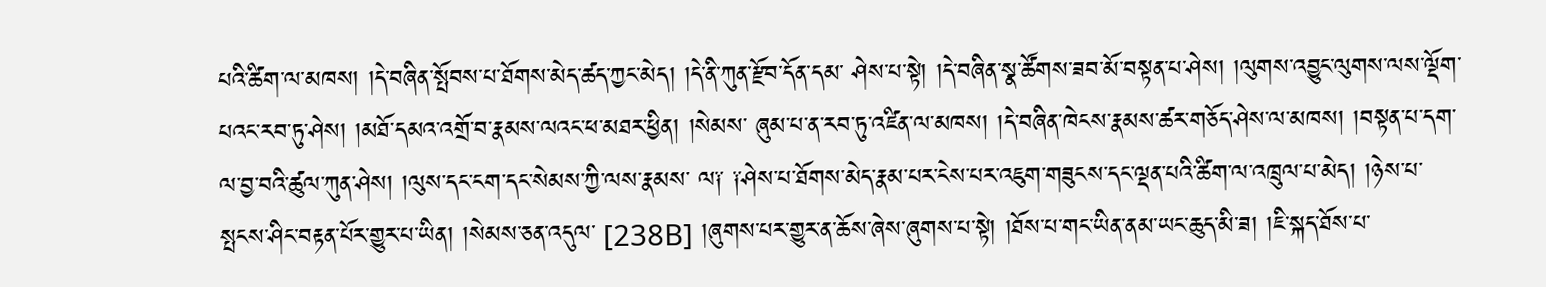པའི་ཚིག་ལ་མཁས། །དེ་བཞིན་སྤོབས་པ་ཐོགས་མེད་ཚད་ཀྱང་མེད། །དེ་ནི་ཀུན་རྫོབ་དོན་དམ་ ཤེས་པ་སྟེ། །དེ་བཞིན་སྣ་ཚོགས་ཟབ་མོ་བསྟན་པ་ཤེས། །ལུགས་འབྱུང་ལུགས་ལས་ལྡོག་པའང་རབ་ཏུ་ཤེས། །མཐོ་དམའ་འགྲོ་བ་རྣམས་ལའང་ཕ་མཐར་ཕྱིན། །སེམས་ ཞུམ་པ་ན་རབ་ཏུ་འཛིན་ལ་མཁས། །དེ་བཞིན་ཁེངས་རྣམས་ཚར་གཅོད་ཤེས་ལ་མཁས། །བསྟན་པ་དག་ལ་བྱ་བའི་ཚུལ་ཀུན་ཤེས། །ལུས་དང་ངག་དང་སེམས་ཀྱི་ལས་རྣམས་ ལ༑ ༑ཤེས་པ་ཐོགས་མེད་རྣམ་པར་ངེས་པར་འཇུག་གཟུངས་དང་ལྡན་པའི་ཚིག་ལ་འཁྲུལ་པ་མེད། །ཉེས་པ་སྤངས་ཤིང་བརྟན་པོར་གྱུར་པ་ཡིན། །སེམས་ཅན་འདུལ་ [238B] །ཞུགས་པར་གྱུར་ན་ཆོས་ཞེས་ཞུགས་པ་སྟེ། །ཐོས་པ་གང་ཡིན་ནམ་ཡང་ཆུད་མི་ཟ། །ཇི་སྐད་ཐོས་པ་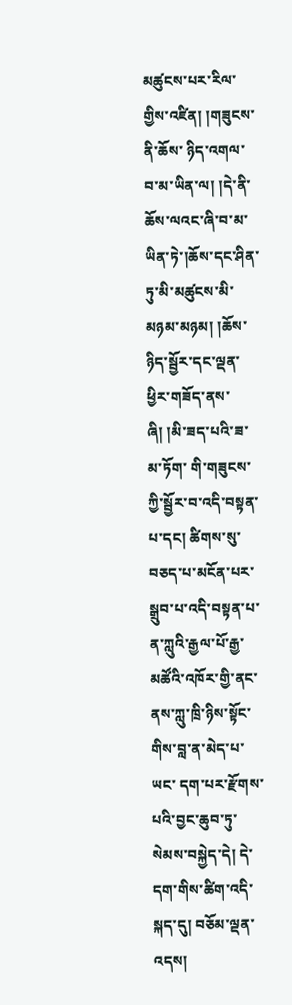མཚུངས་པར་རིལ་གྱིས་འཛིན། །གཟུངས་ནི་ཆོས་ ཉིད་འགལ་བ་མ་ཡིན་ལ། །དེ་ནི་ཆོས་ལའང་ཞི་བ་མ་ཡིན་ཏེ་།ཆོས་དང་ཤིན་ཏུ་མི་མཚུངས་མི་མཉམ་མཉམ། །ཆོས་ཉིད་སྦྱོར་དང་ལྡན་ཕྱིར་གཟོད་ནས་ཞི། །མི་ཟད་པའི་ཟ་མ་ཏོག་ གི་གཟུངས་ཀྱི་སྦྱོར་བ་འདི་བསྟན་པ་དང། ཚིགས་སུ་བཅད་པ་མངོན་པར་སྒྲུབ་པ་འདི་བསྟན་པ་ན་ཀླུའི་རྒྱལ་པོ་རྒྱ་མཚོའི་འཁོར་གྱི་ནང་ནས་ཀླུ་ཁྲི་ཉིས་སྟོང་གིས་བླ་ན་མེད་པ་ཡང་ དག་པར་རྫོགས་པའི་བྱང་ཆུབ་ཏུ་སེམས་བསྐྱེད་དེ། དེ་དག་གིས་ཚིག་འདི་སྐད་དུ། བཅོམ་ལྡན་འདས།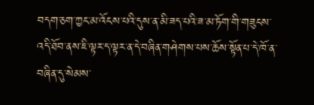བདག་ཅག་ཀྱང་མ་འོངས་པའི་དུས་ན་མི་ཟད་པའི་ཟ་མ་ཏོག་གི་གཟུངས་ འདི་ཐོབ་ནས་ཇི་ལྟར་ད་ལྟར་ན་དེ་བཞིན་གཤེགས་པས་ཆོས་སྟོན་པ་དེ་ཁོ་ན་བཞིན་དུ་སེམས་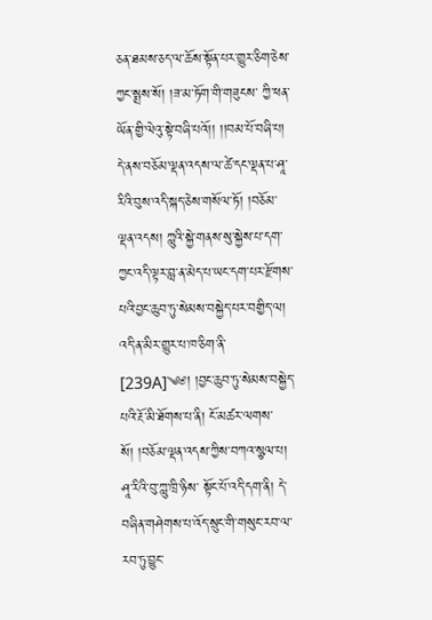ཅན་ཐམས་ཅད་ལ་ཆོས་སྟོན་པར་གྱུར་ཅིག་ཅེས་ཀྱང་སྨྲས་སོ། །ཟ་མ་ཏོག་གི་གཟུངས་ ཀྱི་ཕན་ཡོན་གྱི་ལེའུ་སྟེ་བཞི་པའོ།། །།བམ་པོ་བཞི་པ། དེ་ནས་བཅོམ་ལྡན་འདས་ལ་ཚེ་དང་ལྡན་པ་ཤཱ་རིའི་བུས་འདི་སྐད་ཅེས་གསོལ་ཏོ། །བཅོམ་ ལྡན་འདས། ཀླུའི་སྐྱེ་གནས་སུ་སྐྱེས་པ་དག་ཀྱང་འདི་ལྟར་བླ་ན་མེད་པ་ཡང་དག་པར་རྫོགས་པའི་བྱང་ཆུབ་ཏུ་སེམས་བསྐྱེད་པར་བགྱིད་ལ། འདི་ན་མིར་གྱུར་པ་ཁ་ཅིག་ནི་ [239A]༄༅། །བྱང་ཆུབ་ཏུ་སེམས་བསྐྱེད་པའི་རྔོ་མི་ཐོགས་པ་ནི། ངོ་མཚར་ལགས་སོ། །བཅོམ་ལྡན་འདས་ཀྱིས་བཀའ་སྩལ་པ། ཤཱ་རིའི་བུ་ཀླུ་ཁྲི་ཉིས་ སྟོང་པོ་འདི་དག་ནི། དེ་བཞིན་གཤེགས་པ་འོད་སྲུང་གི་གསུང་རབ་ལ་རབ་ཏུ་བྱུང་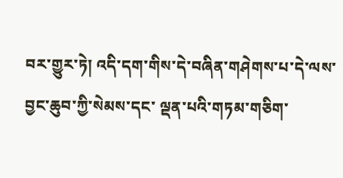བར་གྱུར་ཏེ། འདི་དག་གིས་དེ་བཞིན་གཤེགས་པ་དེ་ལས་བྱང་ཆུབ་ཀྱི་སེམས་དང་ ལྡན་པའི་གཏམ་གཅིག་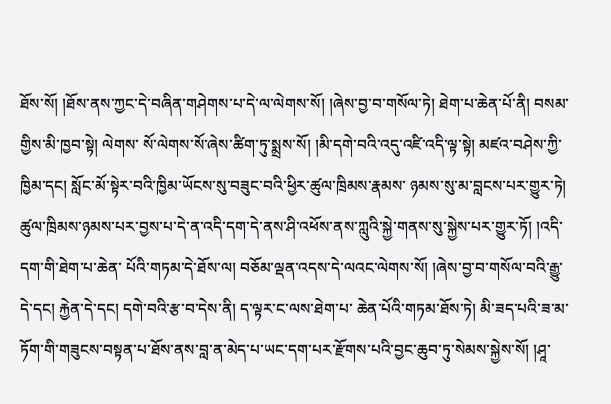ཐོས་སོ། །ཐོས་ནས་ཀྱང་དེ་བཞིན་གཤེགས་པ་དེ་ལ་ལེགས་སོ། །ཞེས་བྱ་བ་གསོལ་ཏེ། ཐེག་པ་ཆེན་པོ་ནི། བསམ་གྱིས་མི་ཁྱབ་སྟེ། ལེགས་ སོ་ལེགས་སོ་ཞེས་ཚིག་ཏུ་སྨྲས་སོ། །མི་དགེ་བའི་འདུ་འཛི་འདི་ལྟ་སྟེ། མཛའ་བཤེས་ཀྱི་ཁྱིམ་དང། སློང་མོ་སྟེར་བའི་ཁྱིམ་ཡོངས་སུ་བཟུང་བའི་ཕྱིར་ཚུལ་ཁྲིམས་རྣམས་ ཉམས་སུ་མ་བླངས་པར་གྱུར་ཏེ། ཚུལ་ཁྲིམས་ཉམས་པར་བྱས་པ་དེ་ན་འདི་དག་དེ་ནས་ཤི་འཕོས་ནས་ཀླུའི་སྐྱེ་གནས་སུ་སྐྱེས་པར་གྱུར་ཏོ། །འདི་དག་གི་ཐེག་པ་ཆེན་ པོའི་གཏམ་དེ་ཐོས་ལ། བཅོམ་ལྡན་འདས་དེ་ལའང་ལེགས་སོ། །ཞེས་བྱ་བ་གསོལ་བའི་རྒྱུ་དེ་དང། རྐྱེན་དེ་དང། དགེ་བའི་རྩ་བ་དེས་ནི། ད་ལྟར་ང་ལས་ཐེག་པ་ ཆེན་པོའི་གཏམ་ཐོས་ཏེ། མི་ཟད་པའི་ཟ་མ་ཏོག་གི་གཟུངས་བསྟན་པ་ཐོས་ནས་བླ་ན་མེད་པ་ཡང་དག་པར་རྫོགས་པའི་བྱང་ཆུབ་ཏུ་སེམས་སྐྱེས་སོ། །ཤཱ་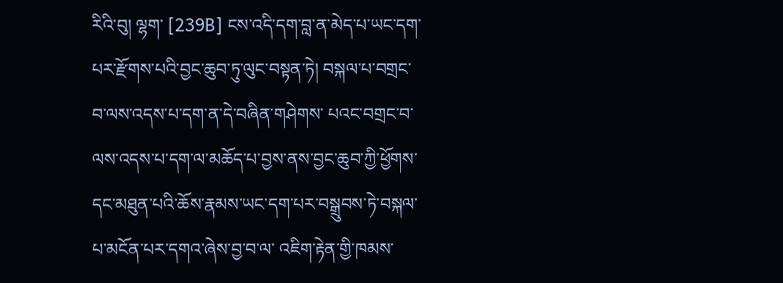རིའི་བུ། ལྷག་ [239B] ངས་འདི་དག་བླ་ན་མེད་པ་ཡང་དག་པར་རྫོགས་པའི་བྱང་ཆུབ་ཏུ་ལུང་བསྟན་ཏེ། བསྐལ་པ་བགྲང་བ་ལས་འདས་པ་དག་ན་དེ་བཞིན་གཤེགས་ པའང་བགྲང་བ་ལས་འདས་པ་དག་ལ་མཆོད་པ་བྱས་ནས་བྱང་ཆུབ་ཀྱི་ཕྱོགས་དང་མཐུན་པའི་ཆོས་རྣམས་ཡང་དག་པར་བསྒྲུབས་ཏེ་བསྐལ་པ་མངོན་པར་དགའ་ཞེས་བྱ་བ་ལ་ འཇིག་རྟེན་གྱི་ཁམས་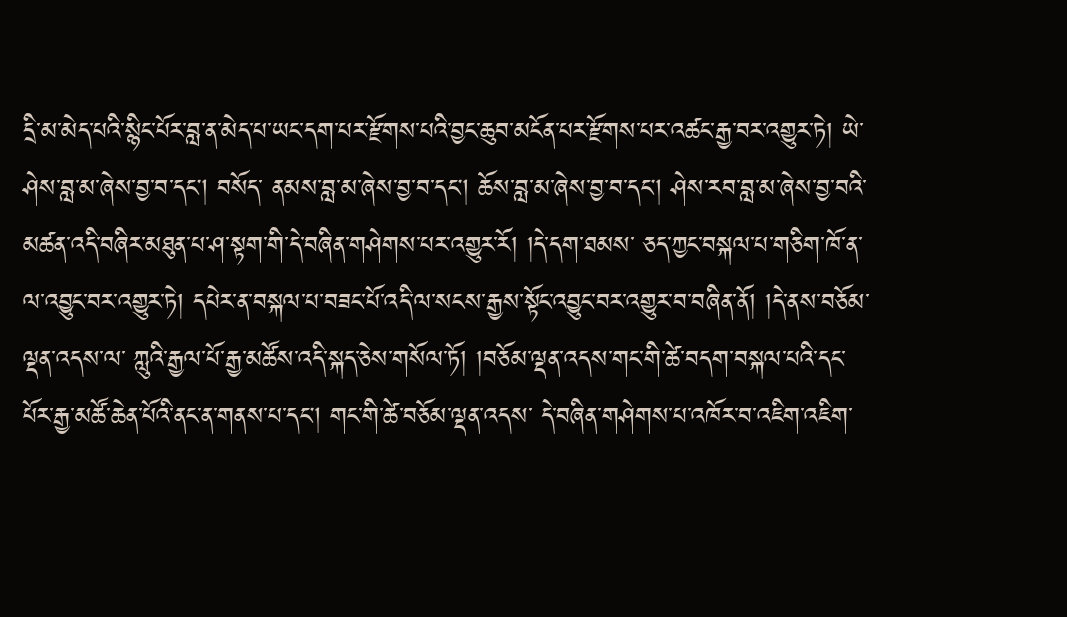དྲི་མ་མེད་པའི་སྙིང་པོར་བླ་ན་མེད་པ་ཡང་དག་པར་རྫོགས་པའི་བྱང་ཆུབ་མངོན་པར་རྫོགས་པར་འཚང་རྒྱ་བར་འགྱུར་ཏེ། ཡེ་ཤེས་བླ་མ་ཞེས་བྱ་བ་དང། བསོད་ ནམས་བླ་མ་ཞེས་བྱ་བ་དང། ཆོས་བླ་མ་ཞེས་བྱ་བ་དང། ཤེས་རབ་བླ་མ་ཞེས་བྱ་བའི་མཚན་འདི་བཞིར་མཐུན་པ་ཤ་སྟག་གི་དེ་བཞིན་གཤེགས་པར་འགྱུར་རོ། །དེ་དག་ཐམས་ ཅད་ཀྱང་བསྐལ་པ་གཅིག་ཁོ་ན་ལ་འབྱུང་བར་འགྱུར་ཏེ། དཔེར་ན་བསྐལ་པ་བཟང་པོ་འདི་ལ་སངས་རྒྱས་སྟོང་འབྱུང་བར་འགྱུར་བ་བཞིན་ནོ། །དེ་ནས་བཅོམ་ལྡན་འདས་ལ་ ཀླུའི་རྒྱལ་པོ་རྒྱ་མཚོས་འདི་སྐད་ཅེས་གསོལ་ཏོ། །བཅོམ་ལྡན་འདས་གང་གི་ཚེ་བདག་བསྐལ་པའི་དང་པོར་རྒྱ་མཚོ་ཆེན་པོའི་ནང་ན་གནས་པ་དང། གང་གི་ཚེ་བཅོམ་ལྡན་འདས་ དེ་བཞིན་གཤེགས་པ་འཁོར་བ་འཇིག་འཇིག་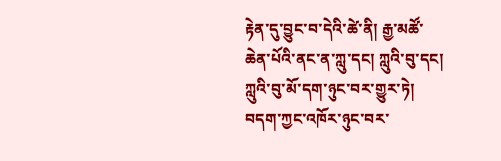རྟེན་དུ་བྱུང་བ་དེའི་ཚེ་ནི། རྒྱ་མཚོ་ཆེན་པོའི་ནང་ན་ཀླུ་དང། ཀླུའི་བུ་དང། ཀླུའི་བུ་མོ་དག་ཉུང་བར་གྱུར་ཏེ། བདག་ཀྱང་འཁོར་ཉུང་བར་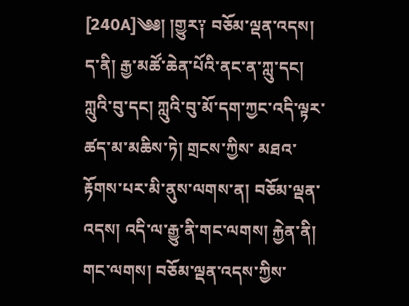[240A]༄༅། །གྱུར༑ བཅོམ་ལྡན་འདས། ད་ནི། རྒྱ་མཚོ་ཆེན་པོའི་ནང་ན་ཀླུ་དང། ཀླུའི་བུ་དང། ཀླུའི་བུ་མོ་དག་ཀྱང་འདི་ལྟར་ཚད་མ་མཆིས་ཏེ། གྲངས་ཀྱིས་ མཐའ་རྟོགས་པར་མི་ནུས་ལགས་ན། བཅོམ་ལྡན་འདས། འདི་ལ་རྒྱུ་ནི་གང་ལགས། རྐྱེན་ནི། གང་ལགས། བཅོམ་ལྡན་འདས་ཀྱིས་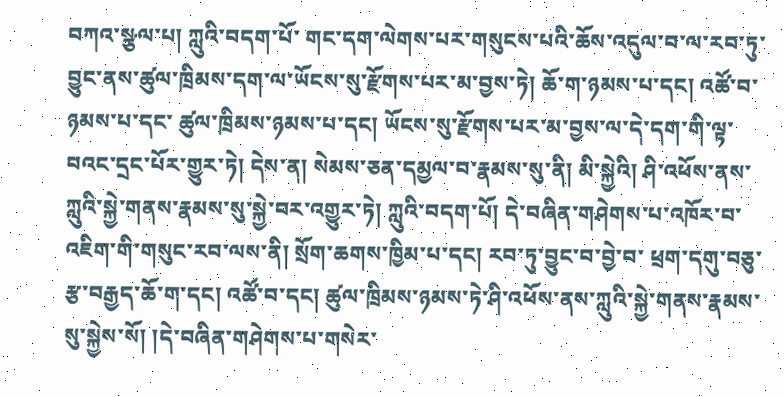བཀའ་སྩལ་པ། ཀླུའི་བདག་པོ་ གང་དག་ལེགས་པར་གསུངས་པའི་ཆོས་འདུལ་བ་ལ་རབ་ཏུ་བྱུང་ནས་ཚུལ་ཁྲིམས་དག་ལ་ཡོངས་སུ་རྫོགས་པར་མ་བྱས་ཏེ། ཆོ་ག་ཉམས་པ་དང། འཚོ་བ་ཉམས་པ་དང་ ཚུལ་ཁྲིམས་ཉམས་པ་དང། ཡོངས་སུ་རྫོགས་པར་མ་བྱས་ལ་དེ་དག་གི་ལྟ་བའང་དྲང་པོར་གྱུར་ཏེ། དེས་ན། སེམས་ཅན་དམྱལ་བ་རྣམས་སུ་ནི། མི་སྐྱེའི། ཤི་འཕོས་ནས་ ཀླུའི་སྐྱེ་གནས་རྣམས་སུ་སྐྱེ་བར་འགྱུར་ཏེ། ཀླུའི་བདག་པོ། དེ་བཞིན་གཤེགས་པ་འཁོར་བ་འཇིག་གི་གསུང་རབ་ལས་ནི། སྲོག་ཆགས་ཁྱིམ་པ་དང། རབ་ཏུ་བྱུང་བ་བྱེ་བ་ ཕྲག་དགུ་བཅུ་རྩ་བརྒྱད་ཆོ་ག་དང། འཚོ་བ་དང། ཚུལ་ཁྲིམས་ཉམས་ཏེ་ཤི་འཕོས་ནས་ཀླུའི་སྐྱེ་གནས་རྣམས་སུ་སྐྱེས་སོ། །དེ་བཞིན་གཤེགས་པ་གསེར་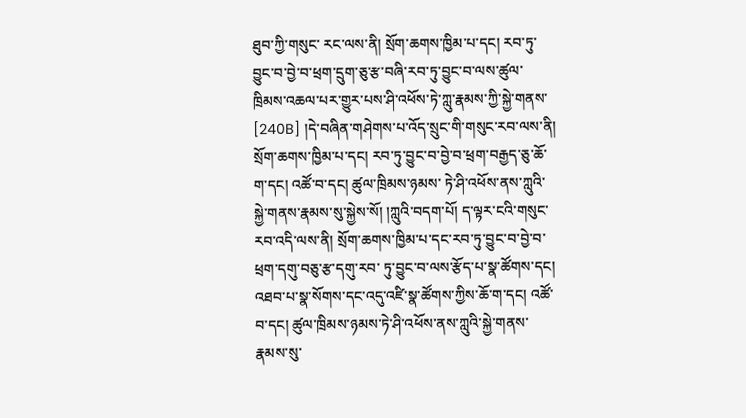ཐུབ་ཀྱི་གསུང་ རང་ལས་ནི། སྲོག་ཆགས་ཁྱིམ་པ་དང། རབ་ཏུ་བྱུང་བ་བྱེ་བ་ཕྲག་དྲུག་ཅུ་རྩ་བཞི་རབ་ཏུ་བྱུང་བ་ལས་ཚུལ་ཁྲིམས་འཆལ་པར་གྱུར་པས་ཤི་འཕོས་ཏེ་ཀླུ་རྣམས་ཀྱི་སྐྱེ་གནས་ [240B] །དེ་བཞིན་གཤེགས་པ་འོད་སྲུང་གི་གསུང་རབ་ལས་ནི། སྲོག་ཆགས་ཁྱིམ་པ་དང། རབ་ཏུ་བྱུང་བ་བྱེ་བ་ཕྲག་བརྒྱད་ཅུ་ཆོ་ག་དང། འཚོ་བ་དང། ཚུལ་ཁྲིམས་ཉམས་ ཏེ་ཤི་འཕོས་ནས་ཀླུའི་སྐྱེ་གནས་རྣམས་སུ་སྐྱེས་སོ། །ཀླུའི་བདག་པོ། ད་ལྟར་ངའི་གསུང་རབ་འདི་ལས་ནི། སྲོག་ཆགས་ཁྱིམ་པ་དང་རབ་ཏུ་བྱུང་བ་བྱེ་བ་ཕྲག་དགུ་བཅུ་རྩ་དགུ་རབ་ ཏུ་བྱུང་བ་ལས་རྩོད་པ་སྣ་ཚོགས་དང། འཐབ་པ་སྣ་སོགས་དང་འདུ་འཛི་སྣ་ཚོགས་ཀྱིས་ཆོ་ག་དང། འཚོ་བ་དང། ཚུལ་ཁྲིམས་ཉམས་ཏེ་ཤི་འཕོས་ནས་ཀླུའི་སྐྱེ་གནས་རྣམས་སུ་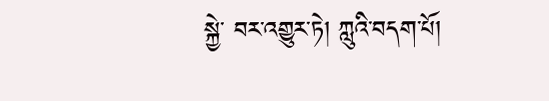སྐྱེ་ བར་འགྱུར་ཏེ། ཀླུའི་བདག་པོ།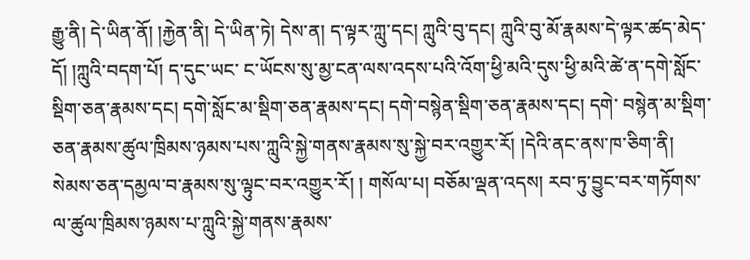རྒྱུ་ནི། དེ་ཡིན་ནོ། །རྐྱེན་ནི། དེ་ཡིན་ཏེ། དེས་ན། ད་ལྟར་ཀླུ་དང། ཀླུའི་བུ་དང། ཀླུའི་བུ་མོ་རྣམས་དེ་ལྟར་ཚད་མེད་དོ། །ཀླུའི་བདག་པོ། ད་དུང་ཡང་ ང་ཡོངས་སུ་མྱ་ངན་ལས་འདས་པའི་འོག་ཕྱི་མའི་དུས་ཕྱི་མའི་ཚེ་ན་དགེ་སློང་སྡིག་ཅན་རྣམས་དང། དགེ་སློང་མ་སྡིག་ཅན་རྣམས་དང། དགེ་བསྙེན་སྡིག་ཅན་རྣམས་དང། དགེ་ བསྙེན་མ་སྡིག་ཅན་རྣམས་ཚུལ་ཁྲིམས་ཉམས་པས་ཀླུའི་སྐྱེ་གནས་རྣམས་སུ་སྐྱེ་བར་འགྱུར་རོ། །དེའི་ནང་ནས་ཁ་ཅིག་ནི། སེམས་ཅན་དམྱལ་བ་རྣམས་སུ་ལྟུང་བར་འགྱུར་རོ། ། གསོལ་པ། བཅོམ་ལྡན་འདས། རབ་ཏུ་བྱུང་བར་གཏོགས་ལ་ཚུལ་ཁྲིམས་ཉམས་པ་ཀླུའི་སྐྱེ་གནས་རྣམས་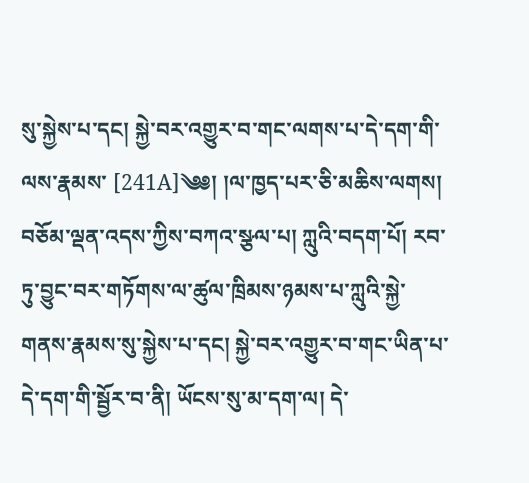སུ་སྐྱེས་པ་དང། སྐྱེ་བར་འགྱུར་བ་གང་ལགས་པ་དེ་དག་གི་ལས་རྣམས་ [241A]༄༅། །ལ་ཁྱད་པར་ཅི་མཆིས་ལགས། བཅོམ་ལྡན་འདས་ཀྱིས་བཀའ་སྩལ་པ། ཀླུའི་བདག་པོ། རབ་ཏུ་བྱུང་བར་གཏོགས་ལ་ཚུལ་ཁྲིམས་ཉམས་པ་ཀླུའི་སྐྱེ་ གནས་རྣམས་སུ་སྐྱེས་པ་དང། སྐྱེ་བར་འགྱུར་བ་གང་ཡིན་པ་དེ་དག་གི་སྦྱོར་བ་ནི། ཡོངས་སུ་མ་དག་ལ། དེ་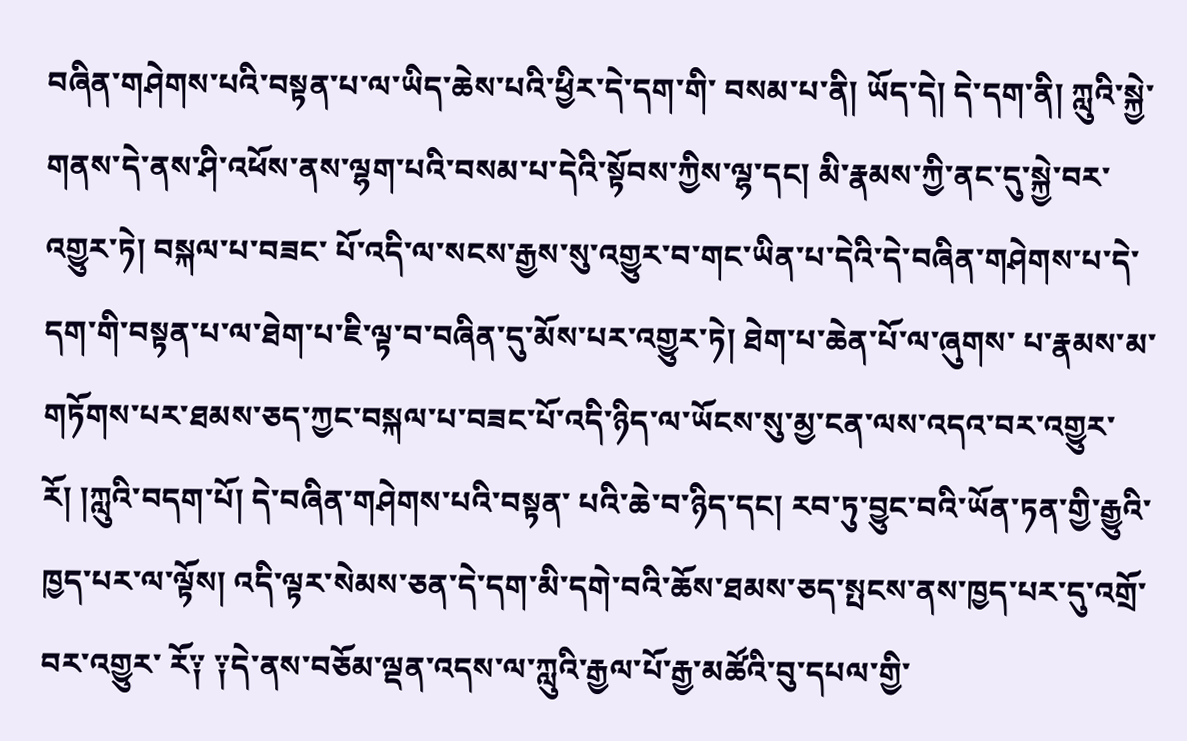བཞིན་གཤེགས་པའི་བསྟན་པ་ལ་ཡིད་ཆེས་པའི་ཕྱིར་དེ་དག་གི་ བསམ་པ་ནི། ཡོད་དེ། དེ་དག་ནི། ཀླུའི་སྐྱེ་གནས་དེ་ནས་ཤི་འཕོས་ནས་ལྷག་པའི་བསམ་པ་དེའི་སྟོབས་ཀྱིས་ལྷ་དང། མི་རྣམས་ཀྱི་ནང་དུ་སྐྱེ་བར་འགྱུར་ཏེ། བསྐལ་པ་བཟང་ པོ་འདི་ལ་སངས་རྒྱས་སུ་འགྱུར་བ་གང་ཡིན་པ་དེའི་དེ་བཞིན་གཤེགས་པ་དེ་དག་གི་བསྟན་པ་ལ་ཐེག་པ་ཇི་ལྟ་བ་བཞིན་དུ་མོས་པར་འགྱུར་ཏེ། ཐེག་པ་ཆེན་པོ་ལ་ཞུགས་ པ་རྣམས་མ་གཏོགས་པར་ཐམས་ཅད་ཀྱང་བསྐལ་པ་བཟང་པོ་འདི་ཉིད་ལ་ཡོངས་སུ་མྱ་ངན་ལས་འདའ་བར་འགྱུར་རོ། །ཀླུའི་བདག་པོ། དེ་བཞིན་གཤེགས་པའི་བསྟན་ པའི་ཆེ་བ་ཉིད་དང། རབ་ཏུ་བྱུང་བའི་ཡོན་ཏན་གྱི་རྒྱུའི་ཁྱད་པར་ལ་ལྟོས། འདི་ལྟར་སེམས་ཅན་དེ་དག་མི་དགེ་བའི་ཆོས་ཐམས་ཅད་སྤངས་ནས་ཁྱད་པར་དུ་འགྲོ་བར་འགྱུར་ རོ༑ ༑དེ་ནས་བཅོམ་ལྡན་འདས་ལ་ཀླུའི་རྒྱལ་པོ་རྒྱ་མཚོའི་བུ་དཔལ་གྱི་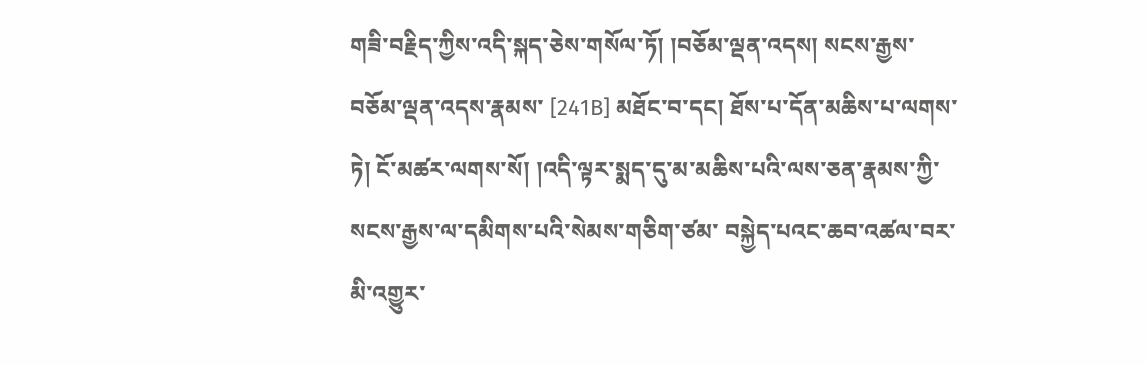གཟི་བརྗིད་ཀྱིས་འདི་སྐད་ཅེས་གསོལ་ཏོ། །བཅོམ་ལྡན་འདས། སངས་རྒྱས་བཅོམ་ལྡན་འདས་རྣམས་ [241B] མཐོང་བ་དང། ཐོས་པ་དོན་མཆིས་པ་ལགས་ཏེ། ངོ་མཚར་ལགས་སོ། །འདི་ལྟར་སྨད་དུ་མ་མཆིས་པའི་ལས་ཅན་རྣམས་ཀྱི་སངས་རྒྱས་ལ་དམིགས་པའི་སེམས་གཅིག་ཙམ་ བསྐྱེད་པའང་ཆབ་འཚལ་བར་མི་འགྱུར་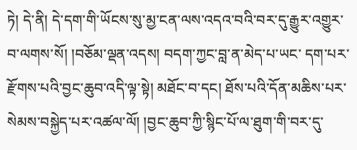ཏེ། དེ་ནི། དེ་དག་གི་ཡོངས་སུ་མྱ་ངན་ལས་འདའ་བའི་བར་དུ་རྒྱུར་འགྱུར་བ་ལགས་སོ། །བཅོམ་ལྡན་འདས། བདག་ཀྱང་བླ་ན་མེད་པ་ཡང་ དག་པར་རྫོགས་པའི་བྱང་ཆུབ་འདི་ལྟ་སྟེ། མཐོང་བ་དང། ཐོས་པའི་དོན་མཆིས་པར་སེམས་བསྐྱེད་པར་འཚལ་ལོ། །བྱང་ཆུབ་ཀྱི་སྙིང་པོ་ལ་ཐུག་གི་བར་དུ་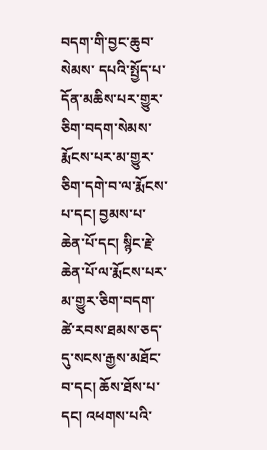བདག་གི་བྱང་ཆུབ་སེམས་ དཔའི་སྤྱོད་པ་དོན་མཆིས་པར་གྱུར་ཅིག་བདག་སེམས་རྨོངས་པར་མ་གྱུར་ཅིག་དགེ་བ་ལ་རྨོངས་པ་དང། བྱམས་པ་ཆེན་པོ་དང། སྙིང་རྗེ་ཆེན་པོ་ལ་རྨོངས་པར་མ་གྱུར་ཅིག་བདག་ ཚེ་རབས་ཐམས་ཅད་དུ་སངས་རྒྱས་མཐོང་བ་དང། ཆོས་ཐོས་པ་དང། འཕགས་པའི་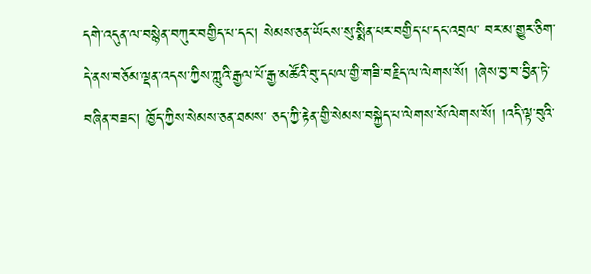དགེ་འདུན་ལ་བསྙེན་བཀུར་བགྱིད་པ་དང། སེམས་ཅན་ཡོངས་སུ་སྨིན་པར་བགྱིད་པ་དང་འབྲལ་ བར་མ་གྱུར་ཅིག་དེ་ནས་བཅོམ་ལྡན་འདས་ཀྱིས་ཀླུའི་རྒྱལ་པོ་རྒྱ་མཚོའི་བུ་དཔལ་གྱི་གཟི་བརྗིད་ལ་ལེགས་སོ། །ཞེས་བྱ་བ་བྱིན་ཏེ་བཞིན་བཟང། ཁྱོད་ཀྱིས་སེམས་ཅན་ཐམས་ ཅད་ཀྱི་རྟེན་གྱི་སེམས་བསྐྱེད་པ་ལེགས་སོ་ལེགས་སོ། །འདི་ལྟ་བུའི་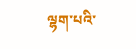ལྷག་པའི་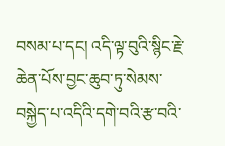བསམ་པ་དང། འདི་ལྟ་བུའི་སྙིང་རྗེ་ཆེན་པོས་བྱང་ཆུབ་ཏུ་སེམས་བསྐྱེད་པ་འདིའི་དགེ་བའི་རྩ་བའི་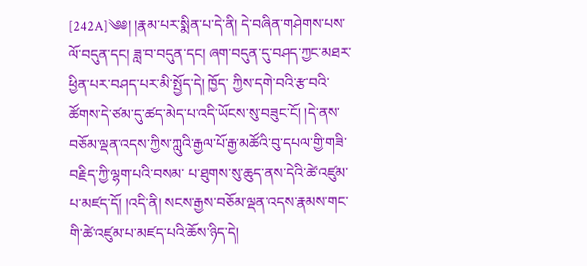[242A]༄༅། །རྣམ་པར་སྨིན་པ་དེ་ནི། དེ་བཞིན་གཤེགས་པས་ལོ་བདུན་དང། ཟླ་བ་བདུན་དང། ཞག་བདུན་དུ་བཤད་ཀྱང་མཐར་ཕྱིན་པར་བཤད་པར་མི་སྤྱོད་དེ། ཁྱོད་ ཀྱིས་དགེ་བའི་རྩ་བའི་ཚོགས་དེ་ཙམ་དུ་ཚད་མེད་པ་འདི་ཡོངས་སུ་བཟུང་ངོ། །དེ་ནས་བཅོམ་ལྡན་འདས་ཀྱིས་ཀླུའི་རྒྱལ་པོ་རྒྱ་མཚོའི་བུ་དཔལ་གྱི་གཟི་བརྗིད་ཀྱི་ལྷག་པའི་བསམ་ པ་ཐུགས་སུ་ཆུད་ནས་དེའི་ཚེ་འཛུམ་པ་མཛད་དོ། །འདི་ནི། སངས་རྒྱས་བཅོམ་ལྡན་འདས་རྣམས་གང་གི་ཚེ་འཛུམ་པ་མཛད་པའི་ཆོས་ཉིད་དེ།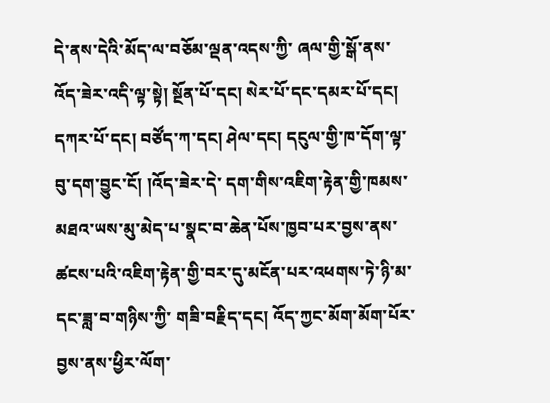དེ་ནས་དེའི་མོད་ལ་བཅོམ་ལྡན་འདས་ཀྱི་ ཞལ་གྱི་སྒོ་ནས་འོད་ཟེར་འདི་ལྟ་སྟེ། སྔོན་པོ་དང། སེར་པོ་དང་དམར་པོ་དང། དཀར་པོ་དང། བཙོད་ཀ་དང། ཤེལ་དང། དངུལ་གྱི་ཁ་དོག་ལྟ་བུ་དག་བྱུང་ངོ། །འོད་ཟེར་དེ་ དག་གིས་འཇིག་རྟེན་གྱི་ཁམས་མཐའ་ཡས་མུ་མེད་པ་སྣང་བ་ཆེན་པོས་ཁྱབ་པར་བྱས་ནས་ཚངས་པའི་འཇིག་རྟེན་གྱི་བར་དུ་མངོན་པར་འཕགས་ཏེ་ཉི་མ་དང་ཟླ་བ་གཉིས་ཀྱི་ གཟི་བརྗིད་དང། འོད་ཀྱང་མོག་མོག་པོར་བྱས་ནས་ཕྱིར་ལོག་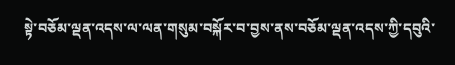སྟེ་བཅོམ་ལྡན་འདས་ལ་ལན་གསུམ་བསྐོར་བ་བྱས་ནས་བཅོམ་ལྡན་འདས་ཀྱི་དབུའི་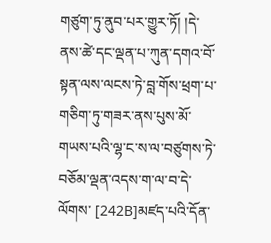གཙུག་ཏུ་ནུབ་པར་གྱུར་ཏོ། །དེ་ ནས་ཚེ་དང་ལྡན་པ་ཀུན་དགའ་བོ་སྟན་ལས་ལངས་ཏེ་བླ་གོས་ཕྲག་པ་གཅིག་ཏུ་གཟར་ནས་པུས་མོ་གཡས་པའི་ལྷ་ང་ས་ལ་བཙུགས་ཏེ་བཅོམ་ལྡན་འདས་ག་ལ་བ་དེ་ལོགས་ [242B]མཛད་པའི་དོན་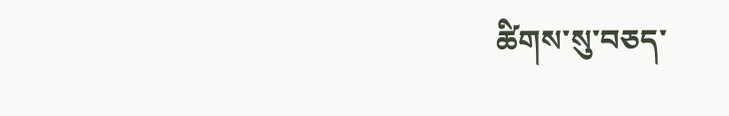ཚིགས་སུ་བཅད་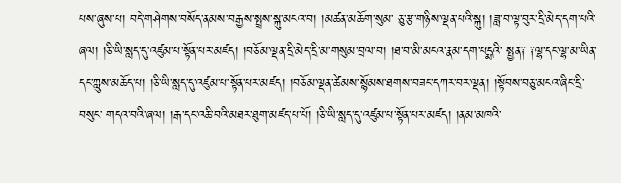པས་ཞུས་པ། བདེ་གཤེགས་བསོད་ནམས་བརྒྱས་སྤྲས་སྐུ་མངའ་བ། །མཚན་མཆོག་སུམ་ ཅུ་རྩ་གཉིས་ལྡན་པའི་སྐུ། །ཟླ་བ་ལྟ་བུར་དྲི་མེད་དག་པའི་ཞལ། །ཅི་ཡི་སླད་དུ་འཛུམ་པ་སྟོན་པར་མཛད། །བཅོམ་ལྡན་དྲི་མེད་དྲི་མ་གསུམ་བྲལ་བ། །ཐ་བ་མི་མངའ་རྣམ་དག་པདྨའི་ སྤྱན༑ ༑ལྷ་དང་ལྷ་མ་ཡིན་དང་ཀླུས་མཆོད་པ། །ཅི་ཡི་སླད་དུ་འཛུམ་པ་སྟོན་པར་མཛད། །བཅོམ་ལྡན་ཚེམས་སྙོམས་ཐགས་བཟང་དཀར་བར་ལྡན། །སྟོབས་བཅུ་མངའ་ཞིང་དྲི་བསུང་ གདའ་བའི་ཞལ། །རྒ་དང་འཆི་བའི་མཐར་ཐུག་མཛད་པ་པོ། །ཅི་ཡི་སླད་དུ་འཛུམ་པ་སྟོན་པར་མཛད། །ནམ་མཁའི་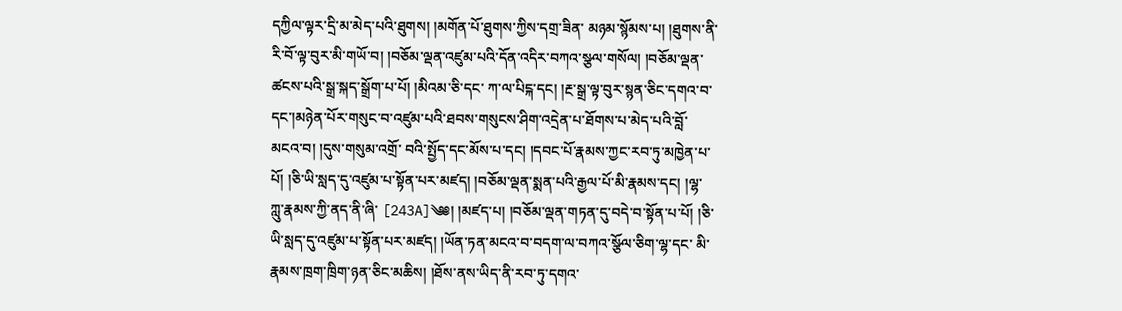དཀྱིལ་ལྟར་དྲི་མ་མེད་པའི་ཐུགས། །མགོན་པོ་ཐུགས་ཀྱིས་དགྲ་ཟིན་ མཉམ་སྙོམས་པ། །ཐུགས་ནི་རི་བོ་ལྟ་བུར་མི་གཡོ་བ། །བཅོམ་ལྡན་འཛུམ་པའི་དོན་འདིར་བཀའ་སྩལ་གསོལ། །བཅོམ་ལྡན་ཚངས་པའི་སྒྲ་སྐད་སྒྲོག་པ་པོ། །མིའམ་ཅི་དང་ ཀ་ལ་པིངྐ་དང། །རྔ་སྒྲ་ལྟ་བུར་སྙན་ཅིང་དགའ་བ་དང་།མཉེན་པོར་གསུང་བ་འཛུམ་པའི་ཐབས་གསུངས་ཤིག་འདྲེན་པ་ཐོགས་པ་མེད་པའི་བློ་མངའ་བ། །དུས་གསུམ་འགྲོ་ བའི་སྤྱོད་དང་མོས་པ་དང། །དབང་པོ་རྣམས་ཀྱང་རབ་ཏུ་མཁྱེན་པ་པོ། །ཅི་ཡི་སླད་དུ་འཛུམ་པ་སྟོན་པར་མཛད། །བཅོམ་ལྡན་སྨན་པའི་རྒྱལ་པོ་མི་རྣམས་དང། །ལྷ་ཀླུ་རྣམས་ཀྱི་ནད་ནི་ཞི་ [243A]༄༅། །མཛད་པ། །བཅོམ་ལྡན་གཏན་དུ་བདེ་བ་སྟོན་པ་པོ། །ཅི་ཡི་སླད་དུ་འཛུམ་པ་སྟོན་པར་མཛད། །ཡོན་ཏན་མངའ་བ་བདག་ལ་བཀའ་སྩོལ་ཅིག་ལྷ་དང་ མི་རྣམས་ཁྲག་ཁྲིག་ཉན་ཅིང་མཆིས། །ཐོས་ནས་ཡིད་ནི་རབ་ཏུ་དགའ་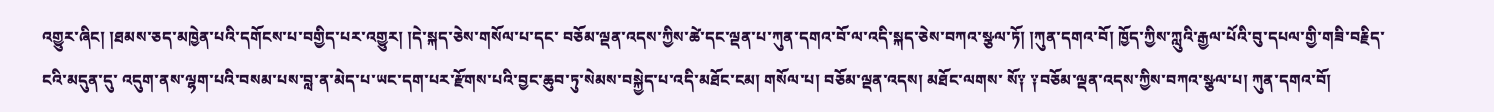འགྱུར་ཞིང། །ཐམས་ཅད་མཁྱེན་པའི་དགོངས་པ་བགྱིད་པར་འགྱུར། །དེ་སྐད་ཅེས་གསོལ་པ་དང་ བཅོམ་ལྡན་འདས་ཀྱིས་ཚེ་དང་ལྡན་པ་ཀུན་དགའ་བོ་ལ་འདི་སྐད་ཅེས་བཀའ་སྩལ་ཏོ། །ཀུན་དགའ་བོ། ཁྱོད་ཀྱིས་ཀླུའི་རྒྱལ་པོའི་བུ་དཔལ་གྱི་གཟི་བརྗིད་ངའི་མདུན་དུ་ འདུག་ནས་ལྷག་པའི་བསམ་པས་བླ་ན་མེད་པ་ཡང་དག་པར་རྫོགས་པའི་བྱང་ཆུབ་ཏུ་སེམས་བསྐྱེད་པ་འདི་མཐོང་ངམ། གསོལ་པ། བཅོམ་ལྡན་འདས། མཐོང་ལགས་ སོ༑ ༑བཅོམ་ལྡན་འདས་ཀྱིས་བཀའ་སྩལ་པ། ཀུན་དགའ་བོ།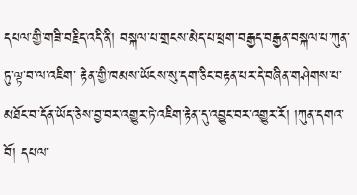དཔལ་གྱི་གཟི་བརྗིད་འདི་ནི། བསྐལ་པ་གྲངས་མེད་པ་ཕྲག་བརྒྱད་བརྒྱན་བསྐལ་པ་ཀུན་ཏུ་ལྟ་བ་ལ་འཇིག་ རྟེན་གྱི་ཁམས་ཡོངས་སུ་དག་ཅིང་བརྟན་པར་དེ་བཞིན་གཤེགས་པ་མཐོང་བ་དོན་ཡོད་ཅེས་བྱ་བར་འགྱུར་ཏེ་འཇིག་རྟེན་དུ་འབྱུང་བར་འགྱུར་རོ། །ཀུན་དགའ་བོ། དཔལ་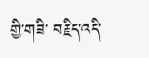གྱི་གཟི་ བརྗིད་འདི་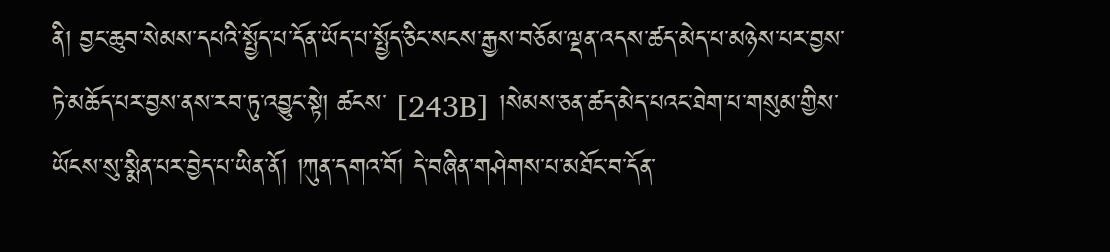ནི། བྱང་ཆུབ་སེམས་དཔའི་སྤྱོད་པ་དོན་ཡོད་པ་སྤྱོད་ཅིང་སངས་རྒྱས་བཅོམ་ལྡན་འདས་ཚད་མེད་པ་མཉེས་པར་བྱས་ཏེ་མཆོད་པར་བྱས་ནས་རབ་ཏུ་འབྱུང་སྟེ། ཚངས་ [243B] །སེམས་ཅན་ཚད་མེད་པའང་ཐེག་པ་གསུམ་གྱིས་ཡོངས་སུ་སྨིན་པར་བྱེད་པ་ཡིན་ནོ། །ཀུན་དགའ་བོ། དེ་བཞིན་གཤེགས་པ་མཐོང་བ་དོན་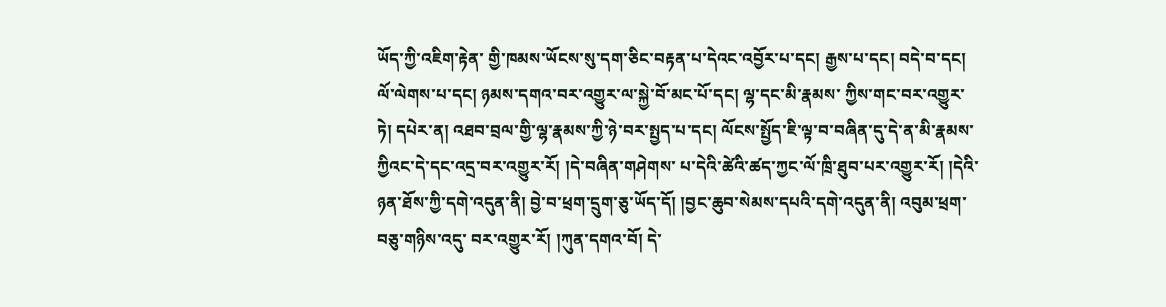ཡོད་ཀྱི་འཇིག་རྟེན་ གྱི་ཁམས་ཡོངས་སུ་དག་ཅིང་བརྟན་པ་དེའང་འབྱོར་པ་དང། རྒྱས་པ་དང། བདེ་བ་དང། ལོ་ལེགས་པ་དང། ཉམས་དགའ་བར་འགྱུར་ལ་སྐྱེ་བོ་མང་པོ་དང། ལྷ་དང་མི་རྣམས་ ཀྱིས་གང་བར་འགྱུར་ཏེ། དཔེར་ན། འཐབ་བྲལ་གྱི་ལྷ་རྣམས་ཀྱི་ཉེ་བར་སྤྱད་པ་དང། ལོངས་སྤྱོད་ཇི་ལྟ་བ་བཞིན་དུ་དེ་ན་མི་རྣམས་ཀྱིའང་དེ་དང་འདྲ་བར་འགྱུར་རོ། །དེ་བཞིན་གཤེགས་ པ་དེའི་ཚེའི་ཚད་ཀྱང་ལོ་ཁྲི་ཐུབ་པར་འགྱུར་རོ། །དེའི་ཉན་ཐོས་ཀྱི་དགེ་འདུན་ནི། བྱེ་བ་ཕྲག་དྲུག་ཅུ་ཡོད་དོ། །བྱང་ཆུབ་སེམས་དཔའི་དགེ་འདུན་ནི། འབུམ་ཕྲག་བཅུ་གཉིས་འདུ་ བར་འགྱུར་རོ། །ཀུན་དགའ་བོ། དེ་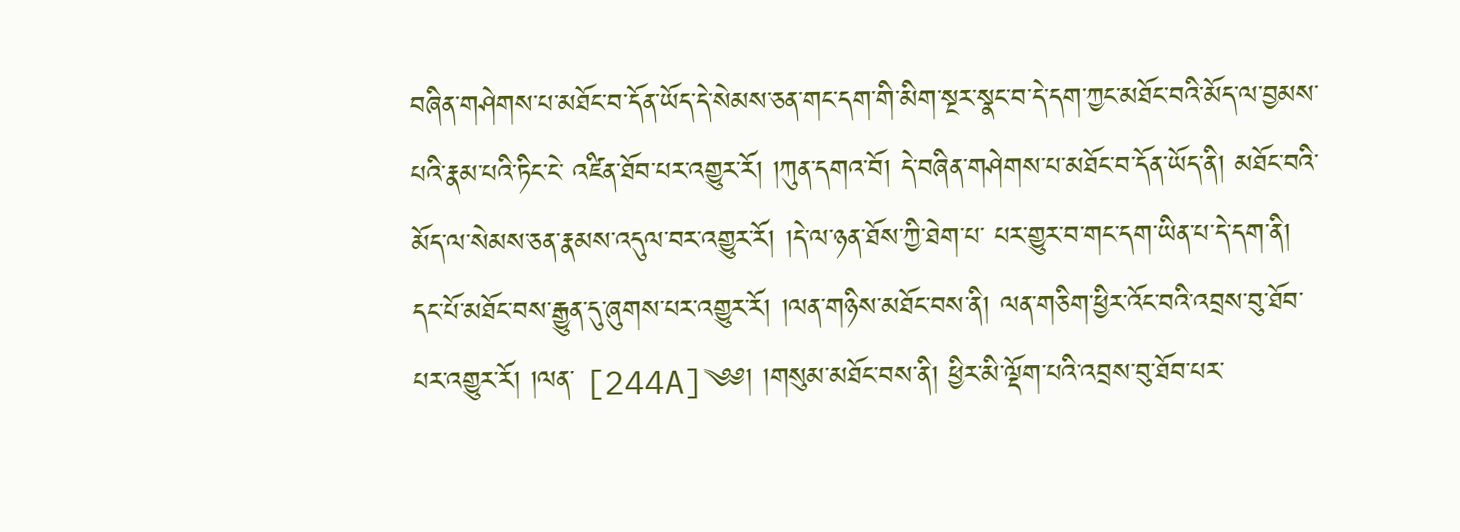བཞིན་གཤེགས་པ་མཐོང་བ་དོན་ཡོད་དེ་སེམས་ཅན་གང་དག་གི་མིག་སྔར་སྣང་བ་དེ་དག་ཀྱང་མཐོང་བའི་མོད་ལ་བྱམས་པའི་རྣམ་པའི་ཏིང་ངེ་ འཛིན་ཐོབ་པར་འགྱུར་རོ། །ཀུན་དགའ་བོ། དེ་བཞིན་གཤེགས་པ་མཐོང་བ་དོན་ཡོད་ནི། མཐོང་བའི་མོད་ལ་སེམས་ཅན་རྣམས་འདུལ་བར་འགྱུར་རོ། །དེ་ལ་ཉན་ཐོས་ཀྱི་ཐེག་པ་ པར་གྱུར་བ་གང་དག་ཡིན་པ་དེ་དག་ནི། དང་པོ་མཐོང་བས་རྒྱུན་དུ་ཞུགས་པར་འགྱུར་རོ། །ལན་གཉིས་མཐོང་བས་ནི། ལན་གཅིག་ཕྱིར་འོང་བའི་འབྲས་བུ་ཐོབ་པར་འགྱུར་རོ། །ལན་ [244A]༄༅། །གསུམ་མཐོང་བས་ནི། ཕྱིར་མི་ལྡོག་པའི་འབྲས་བུ་ཐོབ་པར་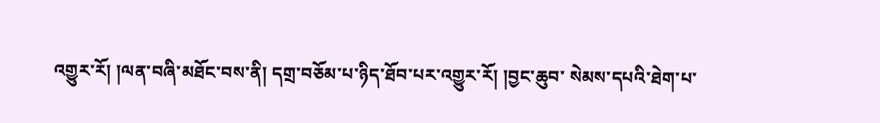འགྱུར་རོ། །ལན་བཞི་མཐོང་བས་ནི། དགྲ་བཅོམ་པ་ཉིད་ཐོབ་པར་འགྱུར་རོ། །བྱང་ཆུབ་ སེམས་དཔའི་ཐེག་པ་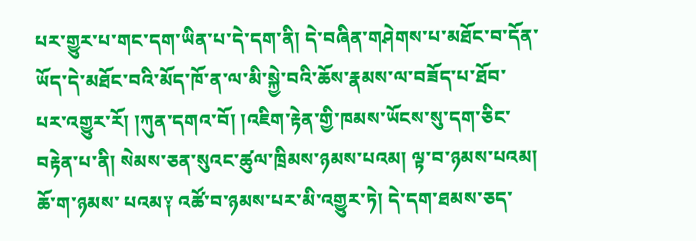པར་གྱུར་པ་གང་དག་ཡིན་པ་དེ་དག་ནི། དེ་བཞིན་གཤེགས་པ་མཐོང་བ་དོན་ཡོད་དེ་མཐོང་བའི་མོད་ཁོ་ན་ལ་མི་སྐྱེ་བའི་ཆོས་རྣམས་ལ་བཟོད་པ་ཐོབ་ པར་འགྱུར་རོ། །ཀུན་དགའ་བོ། །འཇིག་རྟེན་གྱི་ཁམས་ཡོངས་སུ་དག་ཅིང་བརྟེན་པ་ནི། སེམས་ཅན་སུའང་ཚུལ་ཁྲིམས་ཉམས་པའམ། ལྟ་བ་ཉམས་པའམ། ཆོ་ག་ཉམས་ པའམ༑ འཚོ་བ་ཉམས་པར་མི་འགྱུར་ཏེ། དེ་དག་ཐམས་ཅད་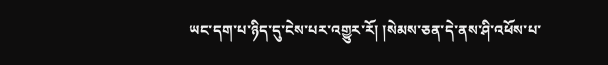ཡང་དག་པ་ཉིད་དུ་ངེས་པར་འགྱུར་རོ། །སེམས་ཅན་དེ་ནས་ཤི་འཕོས་པ་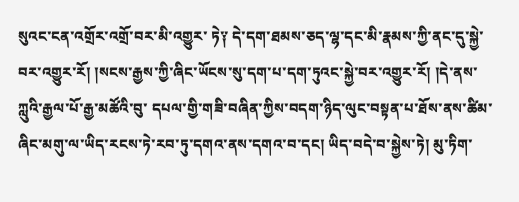སུའང་ངན་འགྲོར་འགྲོ་བར་མི་འགྱུར་ ཏེ༑ དེ་དག་ཐམས་ཅད་ལྷ་དང་མི་རྣམས་ཀྱི་ནང་དུ་སྐྱེ་བར་འགྱུར་རོ། །སངས་རྒྱས་ཀྱི་ཞིང་ཡོངས་སུ་དག་པ་དག་ཏུའང་སྐྱེ་བར་འགྱུར་རོ། །དེ་ནས་ཀླུའི་རྒྱལ་པོ་རྒྱ་མཚོའི་བུ་ དཔལ་གྱི་གཟི་བཞིན་ཀྱིས་བདག་ཉིད་ལུང་བསྟན་པ་ཐོས་ནས་ཚིམ་ཞིང་མགུ་ལ་ཡིད་རངས་ཏེ་རབ་ཏུ་དགའ་ནས་དགའ་བ་དང། ཡིད་བདེ་བ་སྐྱེས་ཏེ། མུ་ཏིག་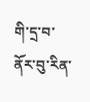གི་དྲ་བ་ནོར་བུ་རིན་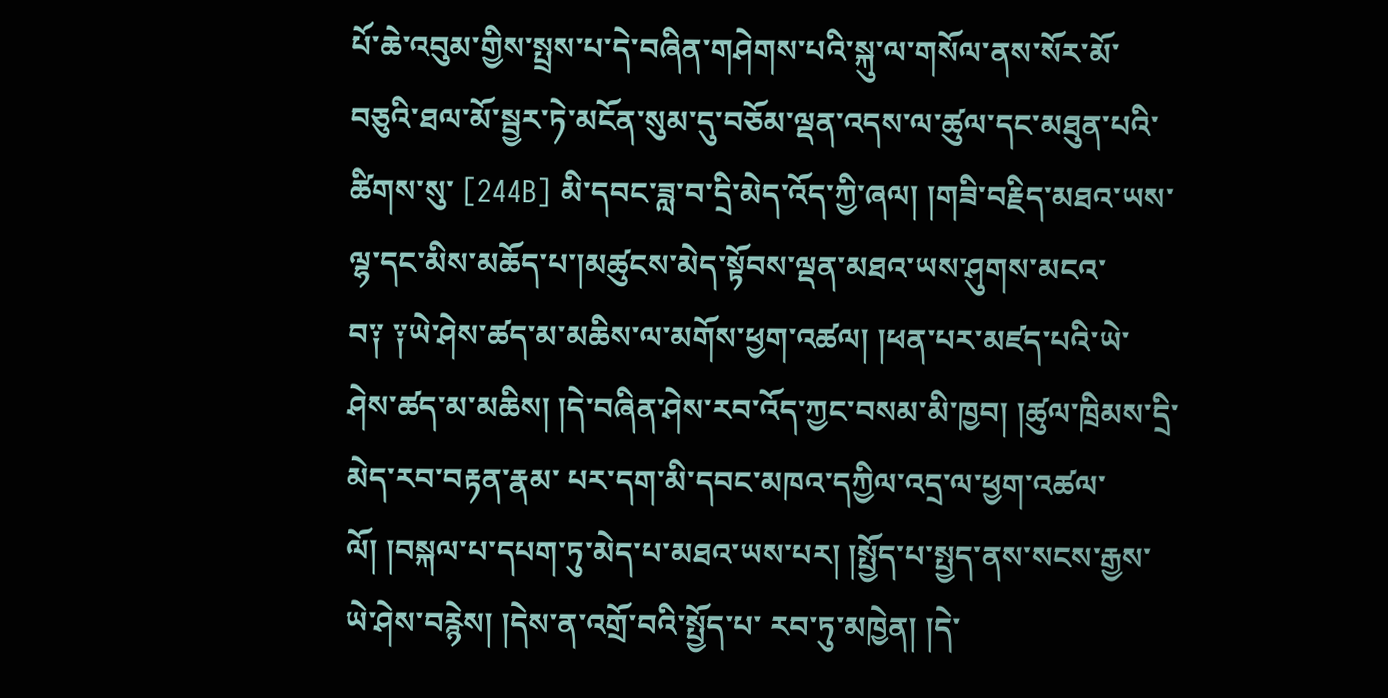པོ་ཆེ་འབུམ་གྱིས་སྤྲས་པ་དེ་བཞིན་གཤེགས་པའི་སྐུ་ལ་གསོལ་ནས་སོར་མོ་བཅུའི་ཐལ་མོ་སྦྱར་ཏེ་མངོན་སུམ་དུ་བཅོམ་ལྡན་འདས་ལ་ཚུལ་དང་མཐུན་པའི་ཚིགས་སུ་ [244B] མི་དབང་ཟླ་བ་དྲི་མེད་འོད་ཀྱི་ཞལ། །གཟི་བརྗིད་མཐའ་ཡས་ལྷ་དང་མིས་མཆོད་པ་།མཚུངས་མེད་སྟོབས་ལྡན་མཐའ་ཡས་ཤུགས་མངའ་ བ༑ ༑ཡེ་ཤེས་ཚད་མ་མཆིས་ལ་མགོས་ཕྱག་འཚལ། །ཕན་པར་མཛད་པའི་ཡེ་ཤེས་ཚད་མ་མཆིས། །དེ་བཞིན་ཤེས་རབ་འོད་ཀྱང་བསམ་མི་ཁྱབ། །ཚུལ་ཁྲིམས་དྲི་མེད་རབ་བརྟན་རྣམ་ པར་དག་མི་དབང་མཁའ་དཀྱིལ་འདྲ་ལ་ཕྱག་འཚལ་ལོ། །བསྐལ་པ་དཔག་ཏུ་མེད་པ་མཐའ་ཡས་པར། །སྤྱོད་པ་སྤྱད་ནས་སངས་རྒྱས་ཡེ་ཤེས་བརྙེས། །དེས་ན་འགྲོ་བའི་སྤྱོད་པ་ རབ་ཏུ་མཁྱེན། །དེ་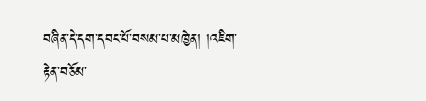བཞིན་དེ་དག་དབང་པོ་བསམ་པ་མཁྱེན། །འཇིག་རྟེན་བཅོམ་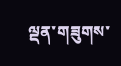ལྡན་གཟུགས་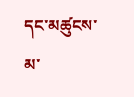དང་མཚུངས་མ་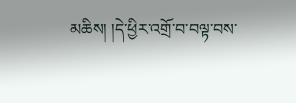མཆིས། །དེ་ཕྱིར་འགྲོ་བ་བལྟ་བས་